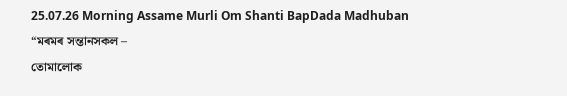25.07.26 Morning Assame Murli Om Shanti BapDada Madhuban
“মৰমৰ সন্তানসকল –
তোমালোক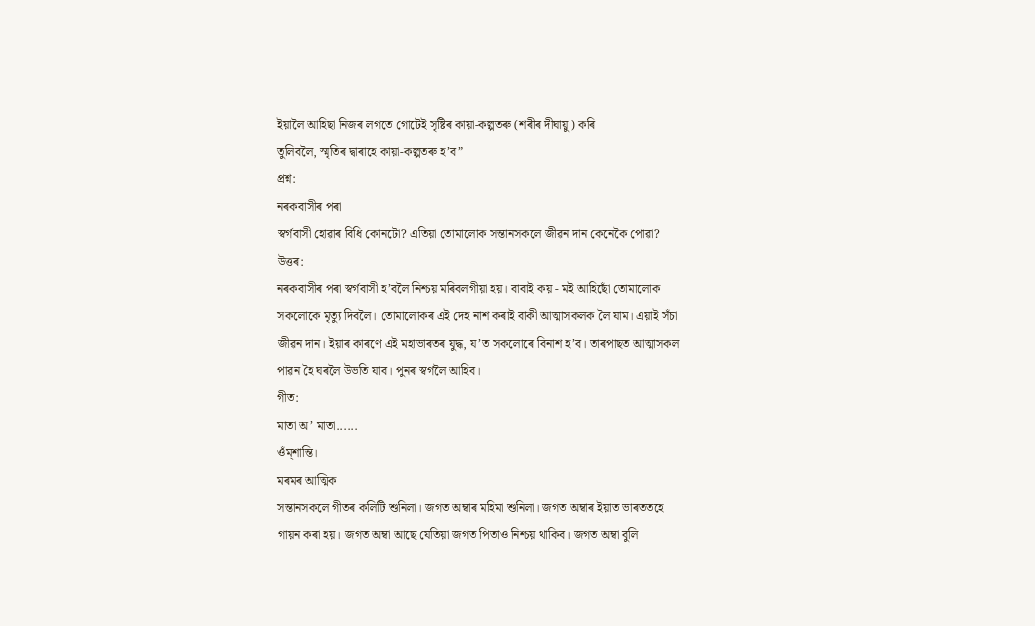ইয়ালৈ আহিছা নিজৰ লগতে গোটেই সৃষ্টিৰ কায়া-কল্পতৰু (শৰীৰ দীঘায়ু) কৰি
তুলিবলৈ, স্মৃতিৰ দ্বাৰাহে কায়া-কল্পতৰু হ’ব”
প্ৰশ্ন:
নৰকবাসীৰ পৰা
স্বৰ্গবাসী হোৱাৰ বিধি কোনটো? এতিয়া তোমালোক সন্তানসকলে জীৱন দান কেনেকৈ পোৱা?
উত্তৰ:
নৰকবাসীৰ পৰা স্বৰ্গবাসী হ’বলৈ নিশ্চয় মৰিবলগীয়া হয়। বাবাই কয় - মই আহিছোঁ তোমালোক
সকলোকে মৃত্যু দিবলৈ। তোমালোকৰ এই দেহ নাশ কৰাই বাকী আত্মাসকলক লৈ যাম। এয়াই সঁচা
জীৱন দান। ইয়াৰ কাৰণে এই মহাভাৰতৰ যুদ্ধ, য’ত সকলোৰে বিনাশ হ’ব। তাৰপাছত আত্মাসকল
পাৱন হৈ ঘৰলৈ উভতি যাব। পুনৰ স্বৰ্গলৈ আহিব।
গীত:
মাতা অ’ মাতা......
ওঁম্শান্তি।
মৰমৰ আত্মিক
সন্তানসকলে গীতৰ কলিটি শুনিলা। জগত অম্বাৰ মহিমা শুনিলা। জগত অম্বাৰ ইয়াত ভাৰততহে
গায়ন কৰা হয়। জগত অম্বা আছে যেতিয়া জগত পিতাও নিশ্চয় থাকিব। জগত অম্বা বুলি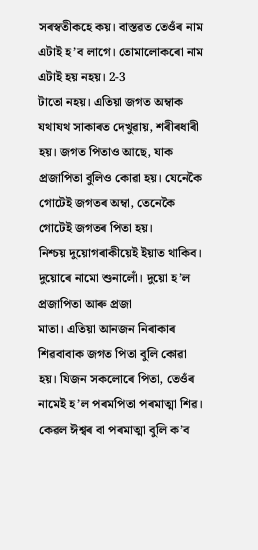সৰস্বতীকহে কয়। বাস্তৱত তেওঁৰ নাম এটাই হ’ব লাগে। তোমালোকৰো নাম এটাই হয় নহয়। 2-3
টাতো নহয়। এতিয়া জগত অম্বাক যথাযথ সাকাৰত দেখুৱায়, শৰীৰধাৰী হয়। জগত পিতাও আছে, যাক
প্ৰজাপিতা বুলিও কোৱা হয়। যেনেকৈ গোটেই জগতৰ অম্বা, তেনেকৈ গোটেই জগতৰ পিতা হয়।
নিশ্চয় দুয়োগৰাকীয়েই ইয়াত থাকিব। দুয়োৰে নামো শুনালোঁ। দুয়ো হ’ল প্ৰজাপিতা আৰু প্ৰজা
মাতা। এতিয়া আনজন নিৰাকাৰ শিৱবাবাক জগত পিতা বুলি কোৱা হয়। যিজন সকলোৰে পিতা, তেওঁৰ
নামেই হ’ল পৰমপিতা পৰমাত্মা শিৱ। কেৱল ঈশ্বৰ বা পৰমাত্মা বুলি ক’ব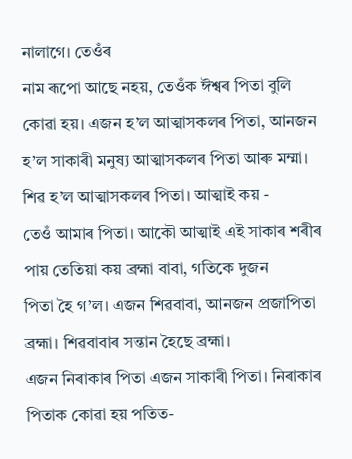নালাগে। তেওঁৰ
নাম ৰূপো আছে নহয়, তেওঁক ঈশ্বৰ পিতা বুলি কোৱা হয়। এজন হ’ল আত্মাসকলৰ পিতা, আনজন
হ’ল সাকাৰী মনুষ্য আত্মাসকলৰ পিতা আৰু মম্মা। শিৱ হ’ল আত্মাসকলৰ পিতা। আত্মাই কয় -
তেওঁ আমাৰ পিতা। আকৌ আত্মাই এই সাকাৰ শৰীৰ পায় তেতিয়া কয় ব্ৰহ্মা বাবা, গতিকে দুজন
পিতা হৈ গ’ল। এজন শিৱবাবা, আনজন প্ৰজাপিতা ব্ৰহ্মা। শিৱবাবাৰ সন্তান হৈছে ব্ৰহ্মা।
এজন নিৰাকাৰ পিতা এজন সাকাৰী পিতা। নিৰাকাৰ পিতাক কোৱা হয় পতিত-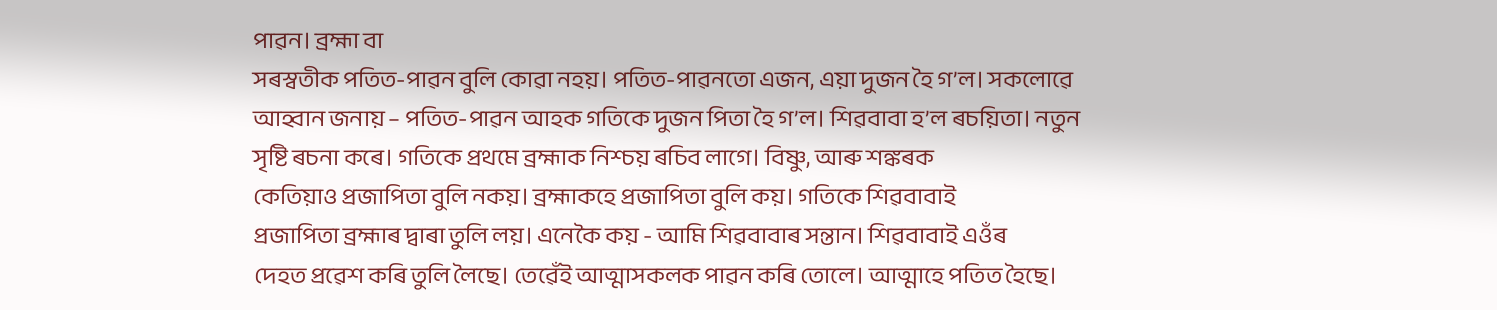পাৱন। ব্ৰহ্মা বা
সৰস্বতীক পতিত-পাৱন বুলি কোৱা নহয়। পতিত-পাৱনতো এজন, এয়া দুজন হৈ গ’ল। সকলোৱে
আহ্বান জনায় – পতিত-পাৱন আহক গতিকে দুজন পিতা হৈ গ’ল। শিৱবাবা হ’ল ৰচয়িতা। নতুন
সৃষ্টি ৰচনা কৰে। গতিকে প্ৰথমে ব্ৰহ্মাক নিশ্চয় ৰচিব লাগে। বিষ্ণু, আৰু শঙ্কৰক
কেতিয়াও প্ৰজাপিতা বুলি নকয়। ব্ৰহ্মাকহে প্ৰজাপিতা বুলি কয়। গতিকে শিৱবাবাই
প্ৰজাপিতা ব্ৰহ্মাৰ দ্বাৰা তুলি লয়। এনেকৈ কয় - আমি শিৱবাবাৰ সন্তান। শিৱবাবাই এওঁৰ
দেহত প্ৰৱেশ কৰি তুলি লৈছে। তেৱেঁই আত্মাসকলক পাৱন কৰি তোলে। আত্মাহে পতিত হৈছে।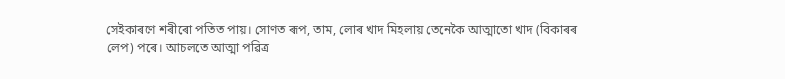সেইকাৰণে শৰীৰো পতিত পায়। সোণত ৰূপ, তাম, লোৰ খাদ মিহলায় তেনেকৈ আত্মাতো খাদ (বিকাৰৰ
লেপ) পৰে। আচলতে আত্মা পৱিত্ৰ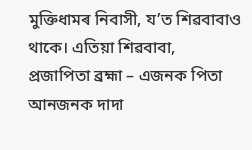মুক্তিধামৰ নিবাসী, য’ত শিৱবাবাও থাকে। এতিয়া শিৱবাবা,
প্ৰজাপিতা ব্ৰহ্মা – এজনক পিতা আনজনক দাদা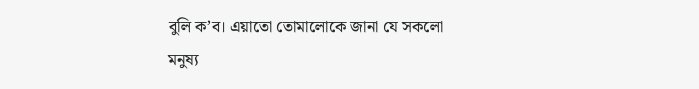বুলি ক’ব। এয়াতো তোমালোকে জানা যে সকলো
মনুষ্য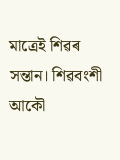মাত্ৰেই শিৱৰ সন্তান। শিৱবংশী আকৌ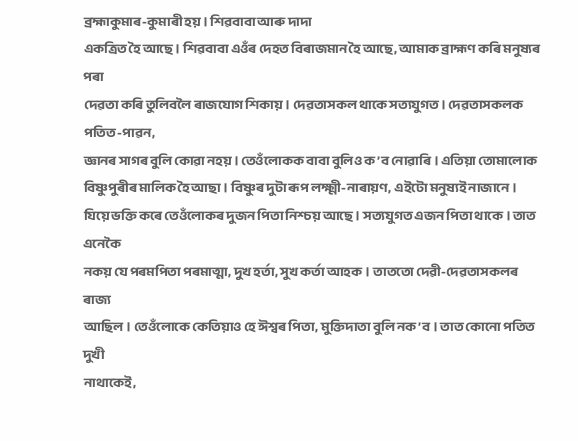ব্ৰহ্মাকুমাৰ-কুমাৰী হয়। শিৱবাবা আৰু দাদা
একত্ৰিত হৈ আছে। শিৱবাবা এওঁৰ দেহত বিৰাজমান হৈ আছে, আমাক ব্ৰাহ্মণ কৰি মনুষ্যৰ পৰা
দেৱতা কৰি তুলিবলৈ ৰাজযোগ শিকায়। দেৱতাসকল থাকে সত্যযুগত। দেৱতাসকলক পতিত-পাৱন,
জ্ঞানৰ সাগৰ বুলি কোৱা নহয়। তেওঁলোকক বাবা বুলিও ক’ব নোৱাৰি। এতিয়া তোমালোক
বিষ্ণুপুৰীৰ মালিক হৈ আছা। বিষ্ণুৰ দুটা ৰূপ লক্ষ্মী-নাৰায়ণ, এইটো মনুষ্যই নাজানে।
যিয়ে ভক্তি কৰে তেওঁলোকৰ দুজন পিতা নিশ্চয় আছে। সত্যযুগত এজন পিতা থাকে। তাত এনেকৈ
নকয় যে পৰমপিতা পৰমাত্মা, দুখ হৰ্তা, সুখ কৰ্তা আহক। তাততো দেৱী-দেৱতাসকলৰ ৰাজ্য
আছিল। তেওঁলোকে কেতিয়াও হে ঈশ্বৰ পিতা, মুক্তিদাতা বুলি নক’ব। তাত কোনো পতিত দুখী
নাথাকেই,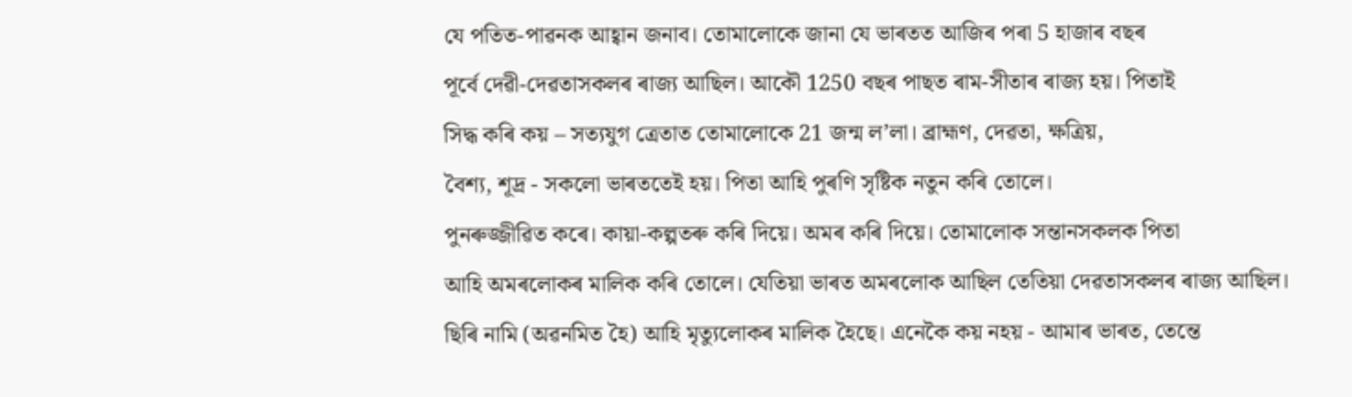যে পতিত-পাৱনক আহ্বান জনাব। তোমালোকে জানা যে ভাৰতত আজিৰ পৰা 5 হাজাৰ বছৰ
পূৰ্বে দেৱী-দেৱতাসকলৰ ৰাজ্য আছিল। আকৌ 1250 বছৰ পাছত ৰাম-সীতাৰ ৰাজ্য হয়। পিতাই
সিদ্ধ কৰি কয় – সত্যযুগ ত্ৰেতাত তোমালোকে 21 জন্ম ল’লা। ব্ৰাহ্মণ, দেৱতা, ক্ষত্ৰিয়,
বৈশ্য, শূদ্ৰ - সকলো ভাৰততেই হয়। পিতা আহি পুৰণি সৃষ্টিক নতুন কৰি তোলে।
পুনৰুজ্জীৱিত কৰে। কায়া-কল্পতৰু কৰি দিয়ে। অমৰ কৰি দিয়ে। তোমালোক সন্তানসকলক পিতা
আহি অমৰলোকৰ মালিক কৰি তোলে। যেতিয়া ভাৰত অমৰলোক আছিল তেতিয়া দেৱতাসকলৰ ৰাজ্য আছিল।
ছিৰি নামি (অৱনমিত হৈ) আহি মৃত্যুলোকৰ মালিক হৈছে। এনেকৈ কয় নহয় - আমাৰ ভাৰত, তেন্তে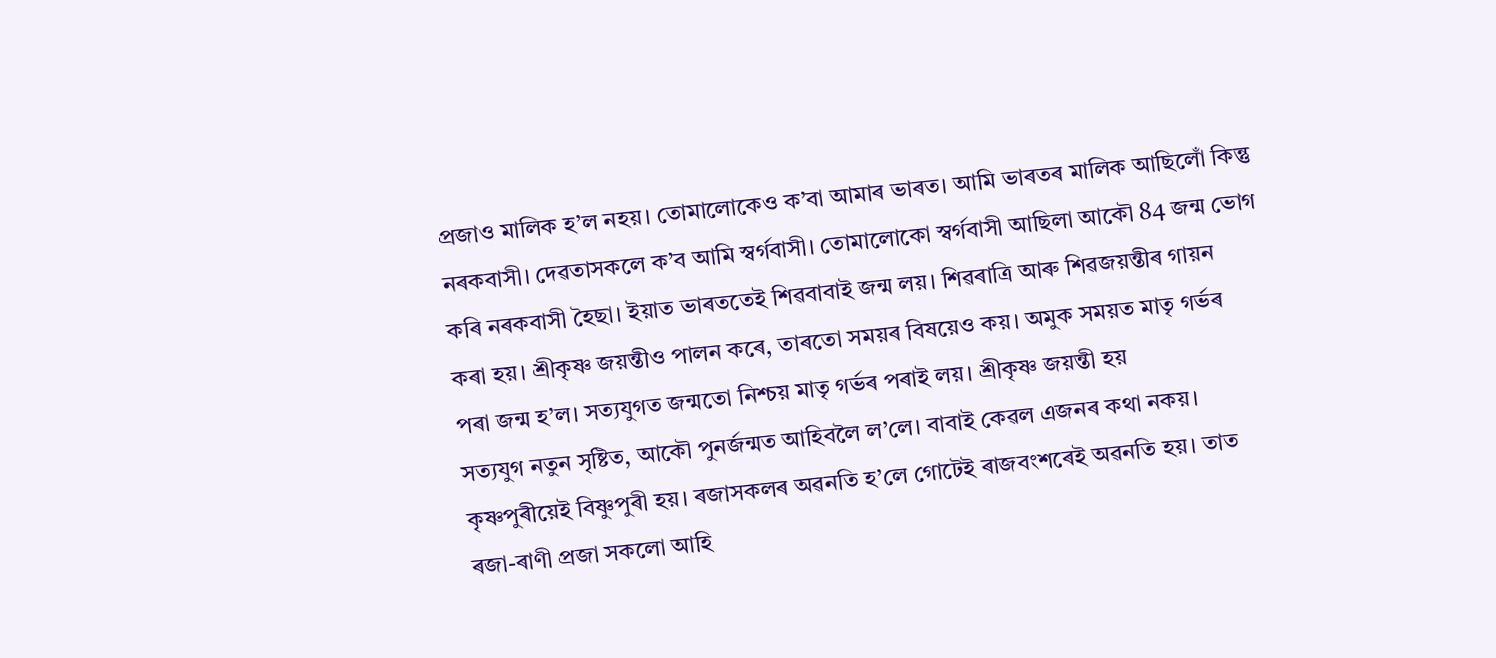প্ৰজাও মালিক হ’ল নহয়। তোমালোকেও ক’বা আমাৰ ভাৰত। আমি ভাৰতৰ মালিক আছিলোঁ কিন্তু
নৰকবাসী। দেৱতাসকলে ক’ব আমি স্বৰ্গবাসী। তোমালোকো স্বৰ্গবাসী আছিলা আকৌ 84 জন্ম ভোগ
কৰি নৰকবাসী হৈছা। ইয়াত ভাৰততেই শিৱবাবাই জন্ম লয়। শিৱৰাত্ৰি আৰু শিৱজয়ন্তীৰ গায়ন
কৰা হয়। শ্ৰীকৃষ্ণ জয়ন্তীও পালন কৰে, তাৰতো সময়ৰ বিষয়েও কয়। অমুক সময়ত মাতৃ গৰ্ভৰ
পৰা জন্ম হ’ল। সত্যযুগত জন্মতো নিশ্চয় মাতৃ গৰ্ভৰ পৰাই লয়। শ্ৰীকৃষ্ণ জয়ন্তী হয়
সত্যযুগ নতুন সৃষ্টিত, আকৌ পুনৰ্জন্মত আহিবলৈ ল’লে। বাবাই কেৱল এজনৰ কথা নকয়।
কৃষ্ণপুৰীয়েই বিষ্ণুপুৰী হয়। ৰজাসকলৰ অৱনতি হ’লে গোটেই ৰাজবংশৰেই অৱনতি হয়। তাত
ৰজা-ৰাণী প্ৰজা সকলো আহি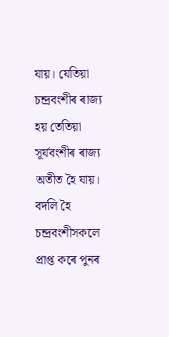যায়। যেতিয়া চন্দ্ৰবংশীৰ ৰাজ্য হয় তেতিয়া সূৰ্যবংশীৰ ৰাজ্য
অতীত হৈ যায়। বদলি হৈ চন্দ্ৰবংশীসকলে প্ৰাপ্ত কৰে পুনৰ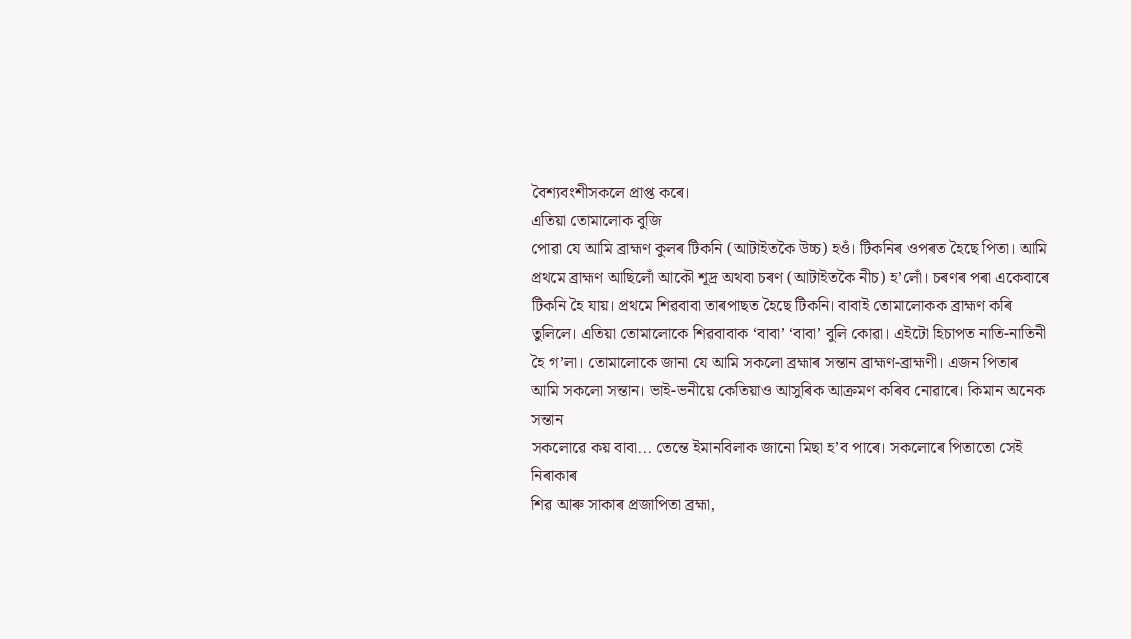বৈশ্যবংশীসকলে প্ৰাপ্ত কৰে।
এতিয়া তোমালোক বুজি
পোৱা যে আমি ব্ৰাহ্মণ কুলৰ টিকনি (আটাইতকৈ উচ্চ) হওঁ। টিকনিৰ ওপৰত হৈছে পিতা। আমি
প্ৰথমে ব্ৰাহ্মণ আছিলোঁ আকৌ শূদ্ৰ অথবা চৰণ (আটাইতকৈ নীচ) হ’লোঁ। চৰণৰ পৰা একেবাৰে
টিকনি হৈ যায়। প্ৰথমে শিৱবাবা তাৰপাছত হৈছে টিকনি। বাবাই তোমালোকক ব্ৰাহ্মণ কৰি
তুলিলে। এতিয়া তোমালোকে শিৱবাবাক ‘বাবা’ ‘বাবা’ বুলি কোৱা। এইটো হিচাপত নাতি-নাতিনী
হৈ গ’লা। তোমালোকে জানা যে আমি সকলো ব্ৰহ্মাৰ সন্তান ব্ৰাহ্মণ-ব্ৰাহ্মণী। এজন পিতাৰ
আমি সকলো সন্তান। ভাই-ভনীয়ে কেতিয়াও আসুৰিক আক্ৰমণ কৰিব নোৱাৰে। কিমান অনেক সন্তান
সকলোৱে কয় বাবা... তেন্তে ইমানবিলাক জানো মিছা হ’ব পাৰে। সকলোৰে পিতাতো সেই নিৰাকাৰ
শিৱ আৰু সাকাৰ প্ৰজাপিতা ব্ৰহ্মা,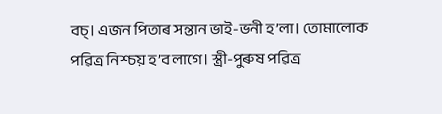বচ্। এজন পিতাৰ সন্তান ভাই-ভনী হ’লা। তোমালোক
পৱিত্ৰ নিশ্চয় হ’ব লাগে। স্ত্ৰী-পুৰুষ পৱিত্ৰ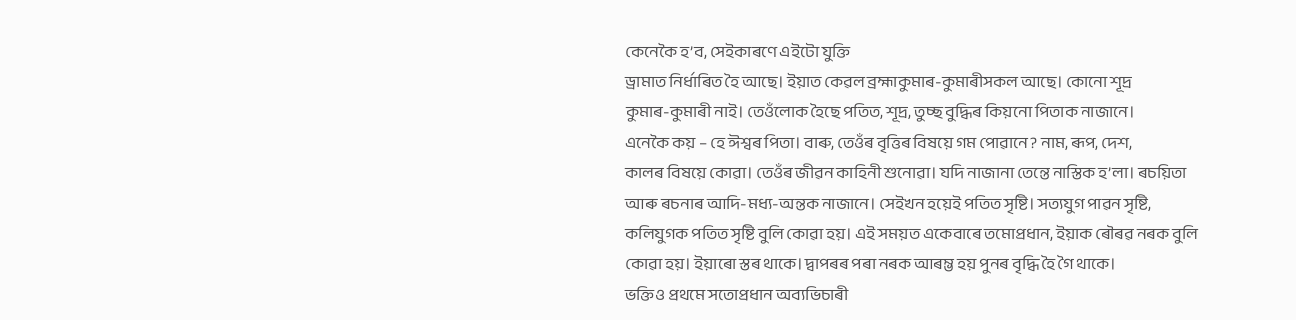কেনেকৈ হ’ব, সেইকাৰণে এইটো যুক্তি
ড্ৰামাত নিৰ্ধাৰিত হৈ আছে। ইয়াত কেৱল ব্ৰহ্মাকুমাৰ-কুমাৰীসকল আছে। কোনো শূদ্ৰ
কুমাৰ-কুমাৰী নাই। তেওঁলোক হৈছে পতিত, শূদ্ৰ, তুচ্ছ বুদ্ধিৰ কিয়নো পিতাক নাজানে।
এনেকৈ কয় – হে ঈশ্বৰ পিতা। বাৰু, তেওঁৰ বৃত্তিৰ বিষয়ে গম পোৱানে? নাম, ৰূপ, দেশ,
কালৰ বিষয়ে কোৱা। তেওঁৰ জীৱন কাহিনী শুনোৱা। যদি নাজানা তেন্তে নাস্তিক হ’লা। ৰচয়িতা
আৰু ৰচনাৰ আদি-মধ্য-অন্তক নাজানে। সেইখন হয়েই পতিত সৃষ্টি। সত্যযুগ পাৱন সৃষ্টি,
কলিযুগক পতিত সৃষ্টি বুলি কোৱা হয়। এই সময়ত একেবাৰে তমোপ্ৰধান, ইয়াক ৰৌৰৱ নৰক বুলি
কোৱা হয়। ইয়াৰো স্তৰ থাকে। দ্বাপৰৰ পৰা নৰক আৰম্ভ হয় পুনৰ বৃদ্ধি হৈ গৈ থাকে।
ভক্তিও প্ৰথমে সতোপ্ৰধান অব্যভিচাৰী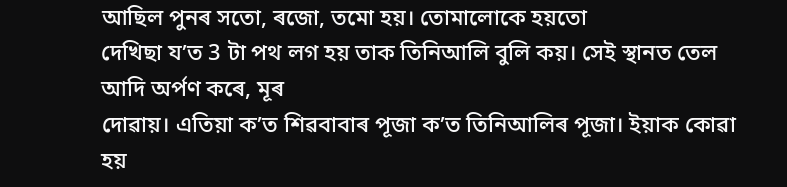আছিল পুনৰ সতো, ৰজো, তমো হয়। তোমালোকে হয়তো
দেখিছা য’ত 3 টা পথ লগ হয় তাক তিনিআলি বুলি কয়। সেই স্থানত তেল আদি অৰ্পণ কৰে, মূৰ
দোৱায়। এতিয়া ক’ত শিৱবাবাৰ পূজা ক’ত তিনিআলিৰ পূজা। ইয়াক কোৱা হয়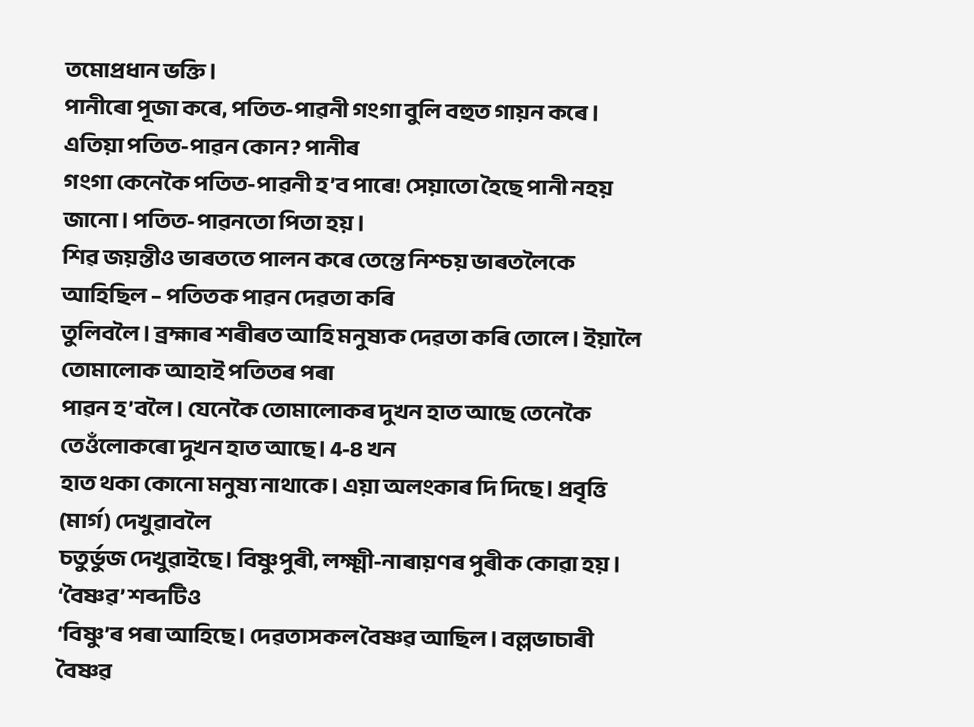তমোপ্ৰধান ভক্তি।
পানীৰো পূজা কৰে, পতিত-পাৱনী গংগা বুলি বহুত গায়ন কৰে। এতিয়া পতিত-পাৱন কোন? পানীৰ
গংগা কেনেকৈ পতিত-পাৱনী হ’ব পাৰে! সেয়াতো হৈছে পানী নহয় জানো। পতিত-পাৱনতো পিতা হয়।
শিৱ জয়ন্তীও ভাৰততে পালন কৰে তেন্তে নিশ্চয় ভাৰতলৈকে আহিছিল – পতিতক পাৱন দেৱতা কৰি
তুলিবলৈ। ব্ৰহ্মাৰ শৰীৰত আহি মনুষ্যক দেৱতা কৰি তোলে। ইয়ালৈ তোমালোক আহাই পতিতৰ পৰা
পাৱন হ’বলৈ। যেনেকৈ তোমালোকৰ দুখন হাত আছে তেনেকৈ তেওঁলোকৰো দুখন হাত আছে। 4-8 খন
হাত থকা কোনো মনুষ্য নাথাকে। এয়া অলংকাৰ দি দিছে। প্ৰবৃত্তি (মাৰ্গ) দেখুৱাবলৈ
চতুৰ্ভুজ দেখুৱাইছে। বিষ্ণুপুৰী, লক্ষ্মী-নাৰায়ণৰ পুৰীক কোৱা হয়। ‘বৈষ্ণৱ’ শব্দটিও
‘বিষ্ণু’ৰ পৰা আহিছে। দেৱতাসকল বৈষ্ণৱ আছিল। বল্লভাচাৰী বৈষ্ণৱ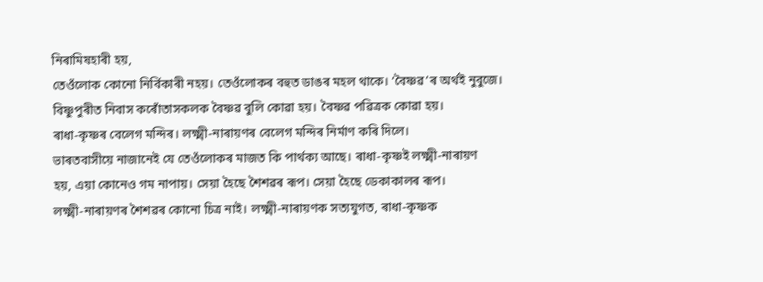নিৰামিষহাৰী হয়,
তেওঁলোক কোনো নিৰ্বিকাৰী নহয়। তেওঁলোকৰ বহুত ডাঙৰ মহল থাকে। ‘বৈষ্ণৱ’ৰ অৰ্থই নুবুজে।
বিষ্ণুপুৰীত নিবাস কৰোঁতাসকলক বৈষ্ণৱ বুলি কোৱা হয়। বৈষ্ণৱ পৱিত্ৰক কোৱা হয়।
ৰাধা-কৃষ্ণৰ বেলেগ মন্দিৰ। লক্ষ্মী-নাৰায়ণৰ বেলেগ মন্দিৰ নিৰ্মাণ কৰি দিলে।
ভাৰতবাসীয়ে নাজানেই যে তেওঁলোকৰ মাজত কি পাৰ্থক্য আছে। ৰাধা-কৃষ্ণই লক্ষ্মী-নাৰায়ণ
হয়, এয়া কোনেও গম নাপায়। সেয়া হৈছে শৈশৱৰ ৰূপ। সেয়া হৈছে ডেকাকালৰ ৰূপ।
লক্ষ্মী-নাৰায়ণৰ শৈশৱৰ কোনো চিত্ৰ নাই। লক্ষ্মী-নাৰায়ণক সত্যযুগত, ৰাধা-কৃষ্ণক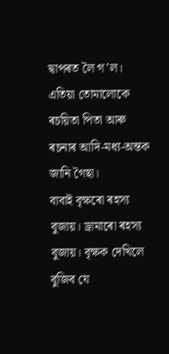দ্বাপৰত লৈ গ’ল। এতিয়া তোমালোকে ৰচয়িতা পিতা আৰু ৰচনাৰ আদি-মধ্য-অন্তক জানি গৈছা।
বাবাই বৃক্ষৰো ৰহস্য বুজায়। ড্ৰামাৰো ৰহস্য বুজায়। বৃক্ষক দেখিলে বুজিব যে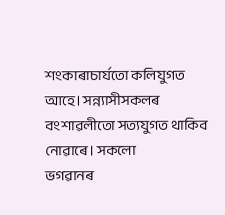শংকাৰাচাৰ্যতো কলিযুগত আহে। সন্ন্যাসীসকলৰ বংশাৱলীতো সত্যযুগত থাকিব নোৱাৰে। সকলো
ভগৱানৰ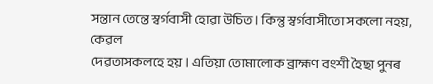সন্তান তেন্তে স্বৰ্গবাসী হোৱা উচিত। কিন্তু স্বৰ্গবাসীতো সকলো নহয়, কেৱল
দেৱতাসকলহে হয়। এতিয়া তোমালোক ব্ৰাহ্মণ বংশী হৈছা পুনৰ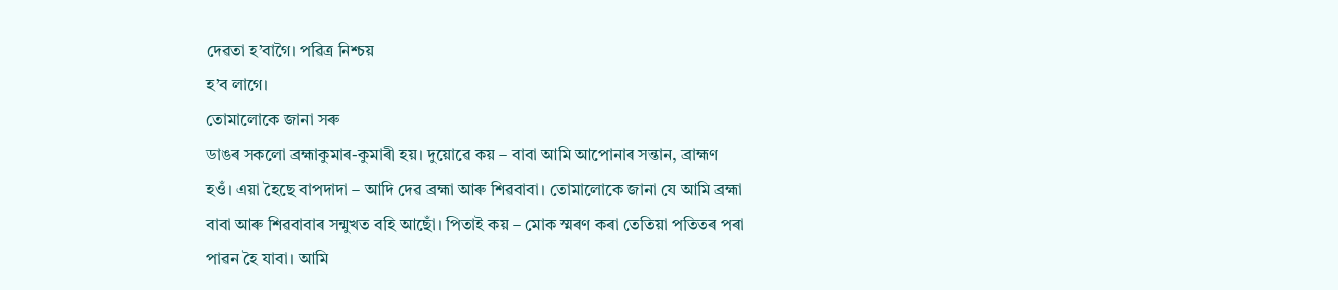দেৱতা হ’বাগৈ। পৱিত্ৰ নিশ্চয়
হ’ব লাগে।
তোমালোকে জানা সৰু
ডাঙৰ সকলো ব্ৰহ্মাকুমাৰ-কুমাৰী হয়। দুয়োৱে কয় – বাবা আমি আপোনাৰ সন্তান, ব্ৰাহ্মণ
হওঁ। এয়া হৈছে বাপদাদা – আদি দেৱ ব্ৰহ্মা আৰু শিৱবাবা। তোমালোকে জানা যে আমি ব্ৰহ্মা
বাবা আৰু শিৱবাবাৰ সন্মুখত বহি আছোঁ। পিতাই কয় – মোক স্মৰণ কৰা তেতিয়া পতিতৰ পৰা
পাৱন হৈ যাবা। আমি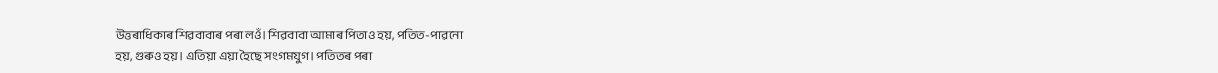উত্তৰাধিকাৰ শিৱবাবাৰ পৰা লওঁ। শিৱবাবা আমাৰ পিতাও হয়, পতিত-পাৱনো
হয়, গুৰুও হয়। এতিয়া এয়া হৈছে সংগমযুগ। পতিতৰ পৰা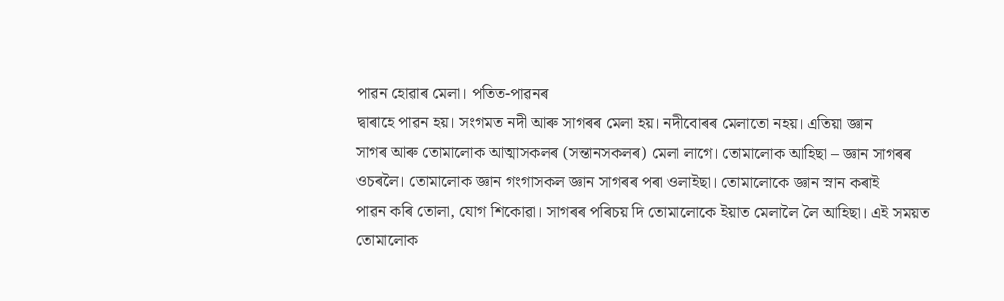পাৱন হোৱাৰ মেলা। পতিত-পাৱনৰ
দ্বাৰাহে পাৱন হয়। সংগমত নদী আৰু সাগৰৰ মেলা হয়। নদীবোৰৰ মেলাতো নহয়। এতিয়া জ্ঞান
সাগৰ আৰু তোমালোক আত্মাসকলৰ (সন্তানসকলৰ) মেলা লাগে। তোমালোক আহিছা – জ্ঞান সাগৰৰ
ওচৰলৈ। তোমালোক জ্ঞান গংগাসকল জ্ঞান সাগৰৰ পৰা ওলাইছা। তোমালোকে জ্ঞান স্নান কৰাই
পাৱন কৰি তোলা, যোগ শিকোৱা। সাগৰৰ পৰিচয় দি তোমালোকে ইয়াত মেলালৈ লৈ আহিছা। এই সময়ত
তোমালোক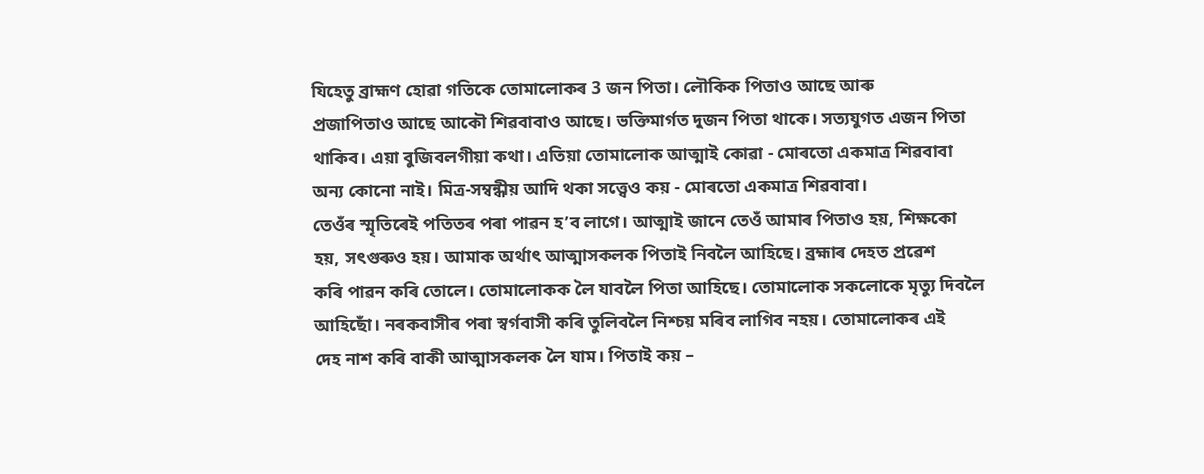যিহেতু ব্ৰাহ্মণ হোৱা গতিকে তোমালোকৰ 3 জন পিতা। লৌকিক পিতাও আছে আৰু
প্ৰজাপিতাও আছে আকৌ শিৱবাবাও আছে। ভক্তিমাৰ্গত দুজন পিতা থাকে। সত্যযুগত এজন পিতা
থাকিব। এয়া বুজিবলগীয়া কথা। এতিয়া তোমালোক আত্মাই কোৱা - মোৰতো একমাত্ৰ শিৱবাবা
অন্য কোনো নাই। মিত্ৰ-সম্বন্ধীয় আদি থকা সত্ত্বেও কয় - মোৰতো একমাত্ৰ শিৱবাবা।
তেওঁৰ স্মৃতিৰেই পতিতৰ পৰা পাৱন হ’ব লাগে। আত্মাই জানে তেওঁ আমাৰ পিতাও হয়, শিক্ষকো
হয়, সৎগুৰুও হয়। আমাক অৰ্থাৎ আত্মাসকলক পিতাই নিবলৈ আহিছে। ব্ৰহ্মাৰ দেহত প্ৰৱেশ
কৰি পাৱন কৰি তোলে। তোমালোকক লৈ যাবলৈ পিতা আহিছে। তোমালোক সকলোকে মৃত্যু দিবলৈ
আহিছোঁ। নৰকবাসীৰ পৰা স্বৰ্গবাসী কৰি তুলিবলৈ নিশ্চয় মৰিব লাগিব নহয়। তোমালোকৰ এই
দেহ নাশ কৰি বাকী আত্মাসকলক লৈ যাম। পিতাই কয় –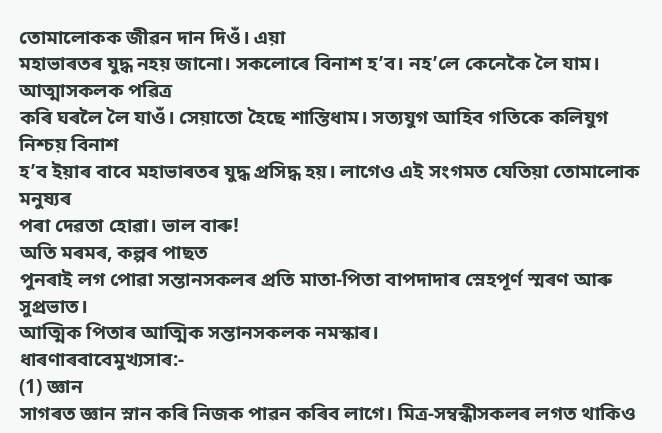তোমালোকক জীৱন দান দিওঁ। এয়া
মহাভাৰতৰ যুদ্ধ নহয় জানো। সকলোৰে বিনাশ হ’ব। নহ’লে কেনেকৈ লৈ যাম। আত্মাসকলক পৱিত্ৰ
কৰি ঘৰলৈ লৈ যাওঁ। সেয়াতো হৈছে শান্তিধাম। সত্যযুগ আহিব গতিকে কলিযুগ নিশ্চয় বিনাশ
হ’ব ইয়াৰ বাবে মহাভাৰতৰ যুদ্ধ প্ৰসিদ্ধ হয়। লাগেও এই সংগমত যেতিয়া তোমালোক মনুষ্যৰ
পৰা দেৱতা হোৱা। ভাল বাৰু!
অতি মৰমৰ, কল্পৰ পাছত
পুনৰাই লগ পোৱা সন্তানসকলৰ প্ৰতি মাতা-পিতা বাপদাদাৰ স্নেহপূৰ্ণ স্মৰণ আৰু সুপ্ৰভাত।
আত্মিক পিতাৰ আত্মিক সন্তানসকলক নমস্কাৰ।
ধাৰণাৰবাবেমুখ্যসাৰ:-
(1) জ্ঞান
সাগৰত জ্ঞান স্নান কৰি নিজক পাৱন কৰিব লাগে। মিত্ৰ-সম্বন্ধীসকলৰ লগত থাকিও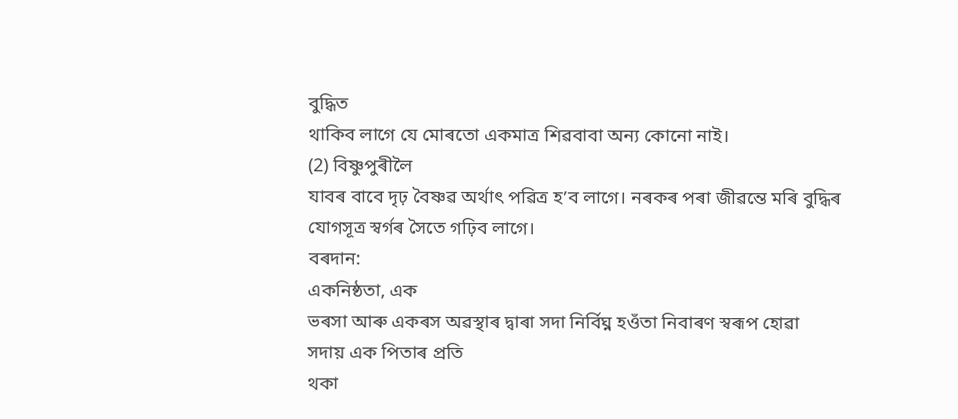বুদ্ধিত
থাকিব লাগে যে মোৰতো একমাত্ৰ শিৱবাবা অন্য কোনো নাই।
(2) বিষ্ণুপুৰীলৈ
যাবৰ বাবে দৃঢ় বৈষ্ণৱ অৰ্থাৎ পৱিত্ৰ হ’ব লাগে। নৰকৰ পৰা জীৱন্তে মৰি বুদ্ধিৰ
যোগসূত্ৰ স্বৰ্গৰ সৈতে গঢ়িব লাগে।
বৰদান:
একনিষ্ঠতা, এক
ভৰসা আৰু একৰস অৱস্থাৰ দ্বাৰা সদা নিৰ্বিঘ্ন হওঁতা নিবাৰণ স্বৰূপ হোৱা
সদায় এক পিতাৰ প্ৰতি
থকা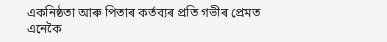একনিষ্ঠতা আৰু পিতাৰ কৰ্তব্যৰ প্ৰতি গভীৰ প্ৰেমত এনেকৈ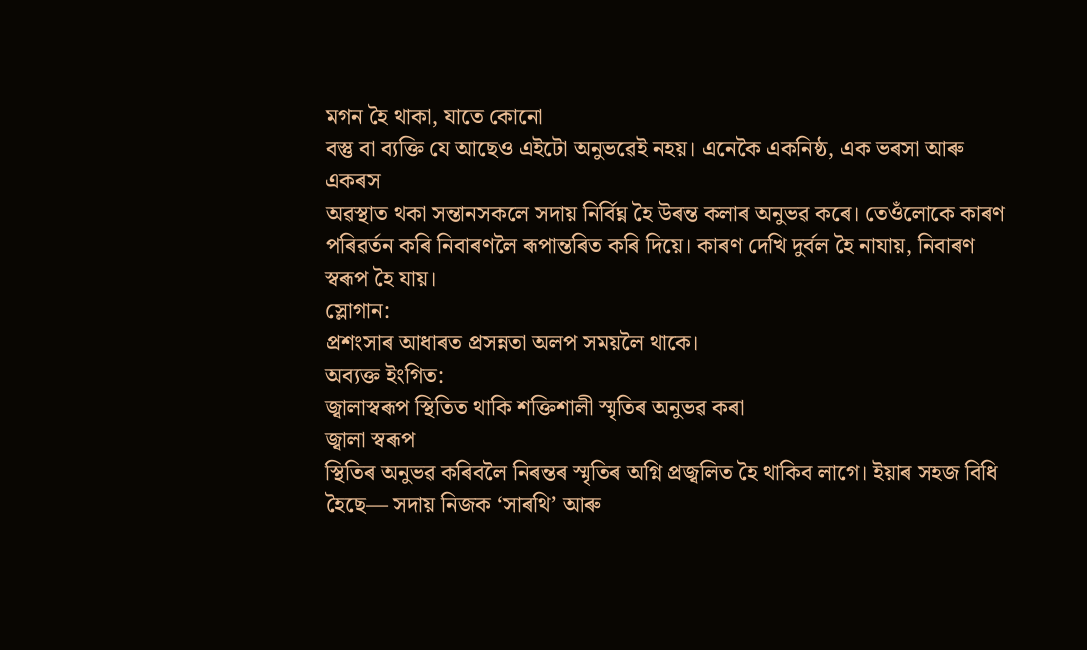মগন হৈ থাকা, যাতে কোনো
বস্তু বা ব্যক্তি যে আছেও এইটো অনুভৱেই নহয়। এনেকৈ একনিষ্ঠ, এক ভৰসা আৰু একৰস
অৱস্থাত থকা সন্তানসকলে সদায় নিৰ্বিঘ্ন হৈ উৰন্ত কলাৰ অনুভৱ কৰে। তেওঁলোকে কাৰণ
পৰিৱৰ্তন কৰি নিবাৰণলৈ ৰূপান্তৰিত কৰি দিয়ে। কাৰণ দেখি দুৰ্বল হৈ নাযায়, নিবাৰণ
স্বৰূপ হৈ যায়।
স্লোগান:
প্ৰশংসাৰ আধাৰত প্ৰসন্নতা অলপ সময়লৈ থাকে।
অব্যক্ত ইংগিত:
জ্বালাস্বৰূপ স্থিতিত থাকি শক্তিশালী স্মৃতিৰ অনুভৱ কৰা
জ্বালা স্বৰূপ
স্থিতিৰ অনুভৱ কৰিবলৈ নিৰন্তৰ স্মৃতিৰ অগ্নি প্ৰজ্বলিত হৈ থাকিব লাগে। ইয়াৰ সহজ বিধি
হৈছে— সদায় নিজক ‘সাৰথি’ আৰু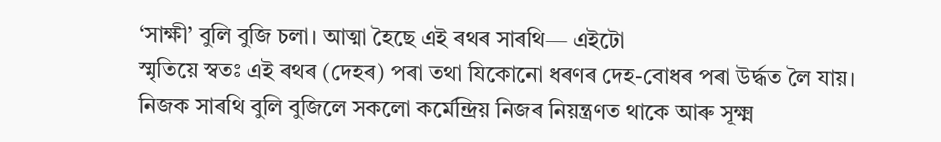‘সাক্ষী’ বুলি বুজি চলা। আত্মা হৈছে এই ৰথৰ সাৰথি— এইটো
স্মৃতিয়ে স্বতঃ এই ৰথৰ (দেহৰ) পৰা তথা যিকোনো ধৰণৰ দেহ-বোধৰ পৰা উৰ্দ্ধত লৈ যায়।
নিজক সাৰথি বুলি বুজিলে সকলো কৰ্মেন্দ্ৰিয় নিজৰ নিয়ন্ত্ৰণত থাকে আৰু সূক্ষ্ম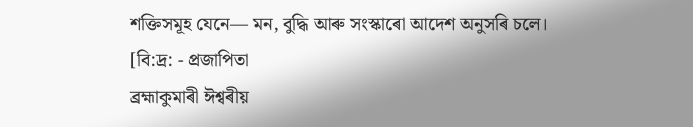শক্তিসমূহ যেনে— মন, বুদ্ধি আৰু সংস্কাৰো আদেশ অনুসৰি চলে।
[বি:দ্ৰ: - প্ৰজাপিতা
ব্ৰহ্মাকুমাৰী ঈশ্বৰীয়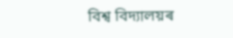বিশ্ব বিদ্যালয়ৰ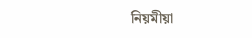নিয়মীয়া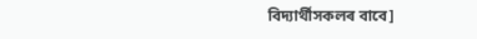বিদ্যাৰ্থীসকলৰ বাবে]